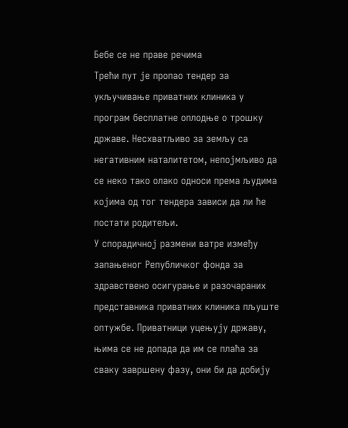Бебе се не праве речима
Трећи пут је пропао тендер за укључивање приватних клиника у програм бесплатне оплодње о трошку државе. Несхватљиво за земљу са негативним наталитетом, непојмљиво да се неко тако олако односи према људима којима од тог тендера зависи да ли ће постати родитељи.
У спорадичној размени ватре између запањеног Републичког фонда за здравствено осигурање и разочараних представника приватних клиника пљуште оптужбе. Приватници уцењују државу, њима се не допада да им се плаћа за сваку завршену фазу, они би да добију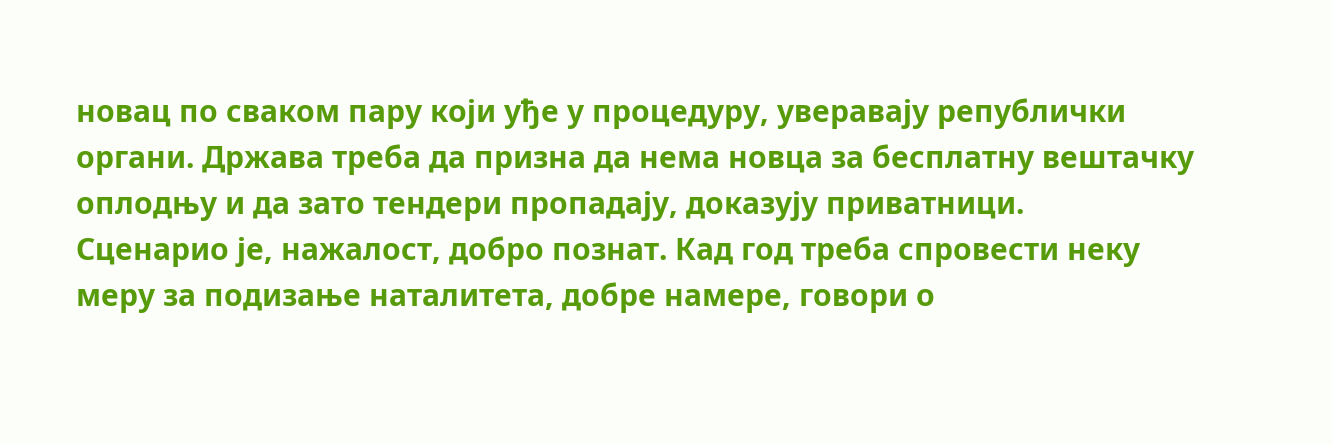новац по сваком пару који уђе у процедуру, уверавају републички органи. Држава треба да призна да нема новца за бесплатну вештачку оплодњу и да зато тендери пропадају, доказују приватници.
Сценарио је, нажалост, добро познат. Кад год треба спровести неку меру за подизање наталитета, добре намере, говори о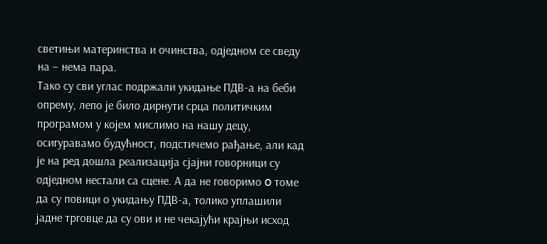светињи материнства и очинства, одједном се сведу на – нема пара.
Тако су сви углас подржали укидање ПДВ-а на беби опрему, лепо је било дирнути срца политичким програмом у којем мислимо на нашу децу, осигуравамо будућност, подстичемо рађање, али кад је на ред дошла реализација сјајни говорници су одједном нестали са сцене. А да не говоримо o томе да су повици о укидању ПДВ-а, толико уплашили јадне трговце да су ови и не чекајући крајњи исход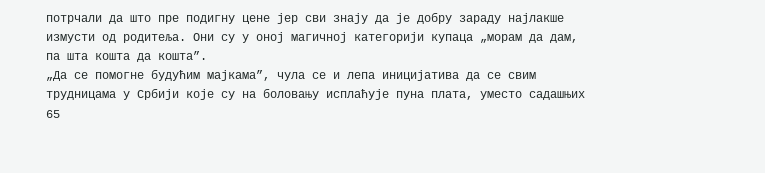потрчали да што пре подигну цене јер сви знају да је добру зараду најлакше измусти од родитеља. Они су у оној магичној категорији купаца „морам да дам, па шта кошта да кошта”.
„Да се помогне будућим мајкама”, чула се и лепа иницијатива да се свим трудницама у Србији које су на боловању исплаћује пуна плата, уместо садашњих 65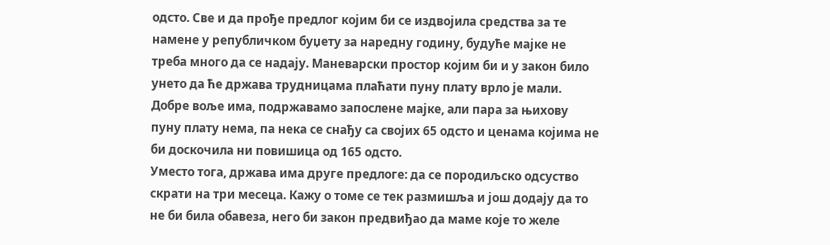одсто. Све и да прође предлог којим би се издвојила средства за те намене у републичком буџету за наредну годину, будуће мајке не треба много да се надају. Маневарски простор којим би и у закон било унето да ће држава трудницама плаћати пуну плату врло је мали. Добре воље има, подржавамо запослене мајке, али пара за њихову пуну плату нема, па нека се снађу са својих 65 одсто и ценама којима не би доскочила ни повишица од 165 одсто.
Уместо тога, држава има друге предлоге: да се породиљско одсуство скрати на три месеца. Кажу о томе се тек размишља и још додају да то не би била обавеза, него би закон предвиђао да маме које то желе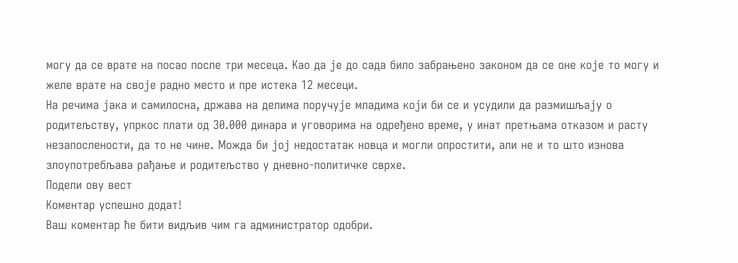могу да се врате на посао после три месеца. Као да је до сада било забрањено законом да се оне које то могу и желе врате на своје радно место и пре истека 12 месеци.
На речима јака и самилосна, држава на делима поручује младима који би се и усудили да размишљају о родитељству, упркос плати од 30.000 динара и уговорима на одређено време, у инат претњама отказом и расту незапослености, да то не чине. Можда би јој недостатак новца и могли опростити, али не и то што изнова злоупотребљава рађање и родитељство у дневно-политичке сврхе.
Подели ову вест
Комeнтар успeшно додат!
Ваш комeнтар ћe бити видљив чим га администратор одобри.